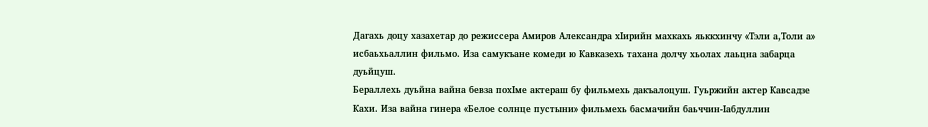Дагахь доцу хазахетар до режиссера Амиров Александра хIирийн махкахь яьккхинчу «Тэли а,Толи а» исбаьхьаллин фильмо. Иза самукъане комеди ю Кавказехь тахана долчу хьолах лаьцна забарца дуьйцуш.
Бераллехь дуьйна вайна бевза похIме актераш бу фильмехь дакъалоцуш. Гуьржийн актер Кавсадзе Кахи. Иза вайна гинера «Белое солнце пустыни» фильмехь басмачийн баьччин-Iабдуллин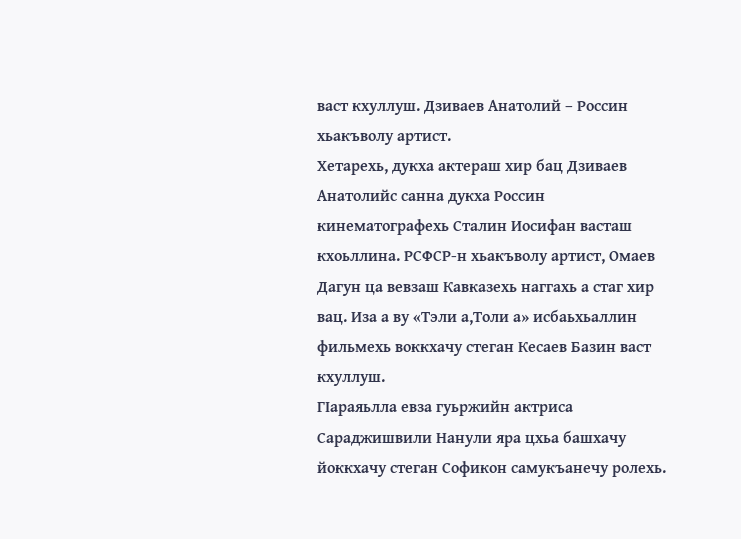васт кхуллуш. Дзиваев Анатолий – Россин хьакъволу артист.
Хетарехь, дукха актераш хир бац Дзиваев Анатолийс санна дукха Россин кинематографехь Сталин Иосифан васташ кхоьллина. РСФСР-н хьакъволу артист, Омаев Дагун ца вевзаш Кавказехь наггахь а стаг хир вац. Иза а ву «Тэли а,Толи а» исбаьхьаллин фильмехь воккхачу стеган Кесаев Базин васт кхуллуш.
ГIараяьлла евза гуьржийн актриса Сараджишвили Нанули яра цхьа башхачу йоккхачу стеган Софикон самукъанечу ролехь.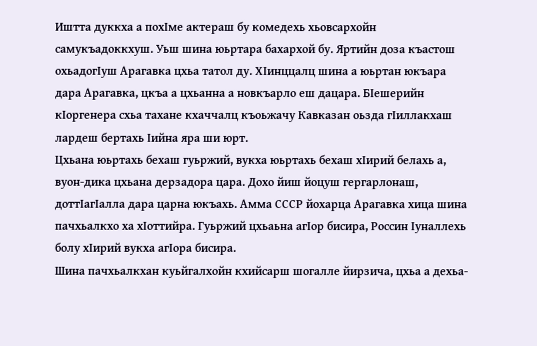Иштта дуккха а похIме актераш бу комедехь хьовсархойн самукъадоккхуш. Уьш шина юьртара бахархой бу. Яртийн доза къастош охьадогIуш Арагавка цхьа татол ду. ХIинццалц шина а юьртан юкъара дара Арагавка, цкъа а цхьанна а новкъарло еш дацара. БIешерийн кIоргенера схьа тахане кхаччалц къоьжачу Кавказан оьзда гIиллакхаш лардеш бертахь Iийна яра ши юрт.
Цхьана юьртахь бехаш гуьржий, вукха юьртахь бехаш хIирий белахь а, вуон-дика цхьана дерзадора цара. Дохо йиш йоцуш гергарлонаш, доттIагIалла дара царна юкъахь. Амма СССР йохарца Арагавка хица шина пачхьалкхо ха хIоттийра. Гуьржий цхьаьна агIор бисира, Россин Iуналлехь болу хIирий вукха агIора бисира.
Шина пачхьалкхан куьйгалхойн кхийсарш шогалле йирзича, цхьа а дехьа-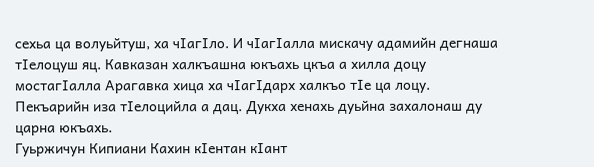сехьа ца волуьйтуш, ха чIагIло. И чIагIалла мискачу адамийн дегнаша тIелоцуш яц. Кавказан халкъашна юкъахь цкъа а хилла доцу мостагIалла Арагавка хица ха чIагIдарх халкъо тIе ца лоцу. Пекъарийн иза тIелоцийла а дац. Дукха хенахь дуьйна захалонаш ду царна юкъахь.
Гуьржичун Кипиани Кахин кIентан кIант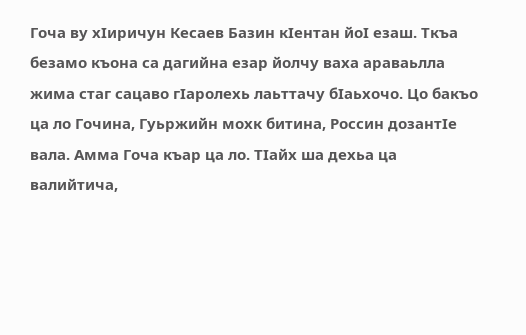Гоча ву хIиричун Кесаев Базин кIентан йоI езаш. Ткъа безамо къона са дагийна езар йолчу ваха араваьлла жима стаг сацаво гIаролехь лаьттачу бIаьхочо. Цо бакъо ца ло Гочина, Гуьржийн мохк битина, Россин дозантIе вала. Амма Гоча къар ца ло. ТIайх ша дехьа ца валийтича,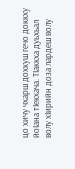цо хичу чхарш дохкуш гечо доккху йоIана тIекхача. ТIаккха дуьхьал волу хIирийн доза лардеш волу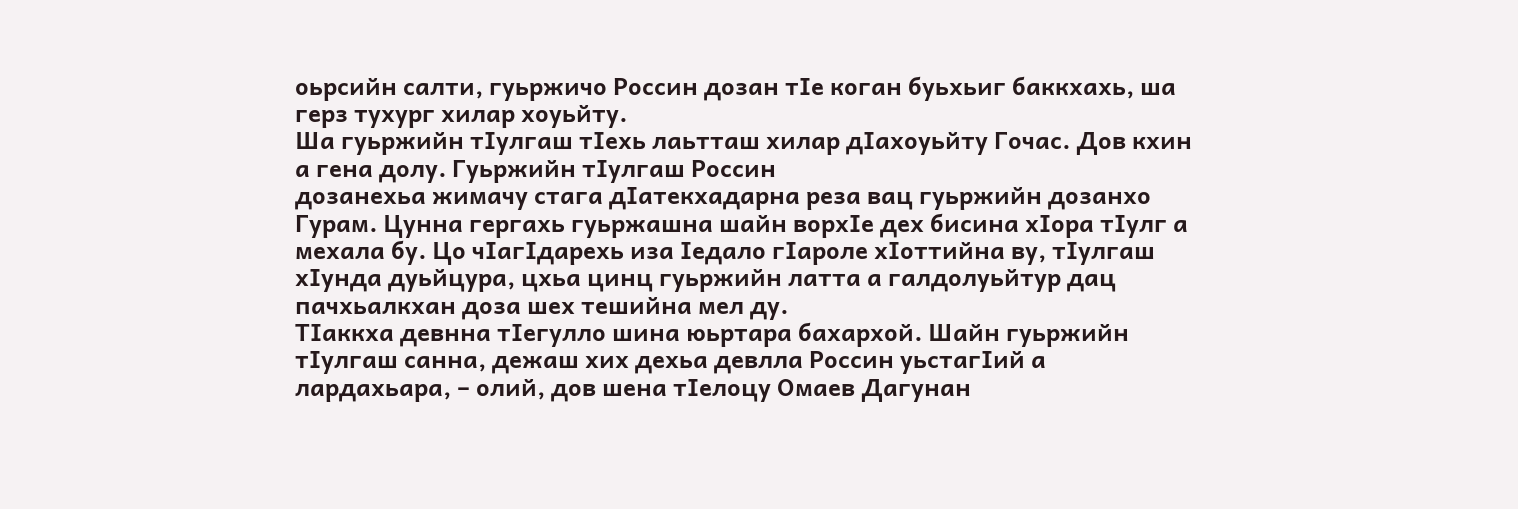оьрсийн салти, гуьржичо Россин дозан тIе коган буьхьиг баккхахь, ша герз тухург хилар хоуьйту.
Ша гуьржийн тIулгаш тIехь лаьтташ хилар дIахоуьйту Гочас. Дов кхин а гена долу. Гуьржийн тIулгаш Россин
дозанехьа жимачу стага дIатекхадарна реза вац гуьржийн дозанхо Гурам. Цунна гергахь гуьржашна шайн ворхIе дех бисина хIора тIулг а мехала бу. Цо чIагIдарехь иза Iедало гIароле хIоттийна ву, тIулгаш хIунда дуьйцура, цхьа цинц гуьржийн латта а галдолуьйтур дац пачхьалкхан доза шех тешийна мел ду.
ТIаккха девнна тIегулло шина юьртара бахархой. Шайн гуьржийн тIулгаш санна, дежаш хих дехьа девлла Россин уьстагIий а лардахьара, – олий, дов шена тIелоцу Омаев Дагунан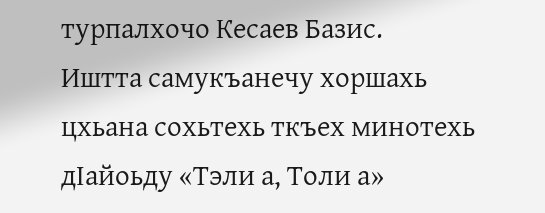турпалхочо Кесаев Базис.
Иштта самукъанечу хоршахь цхьана сохьтехь ткъех минотехь дIайоьду «Тэли а, Толи а»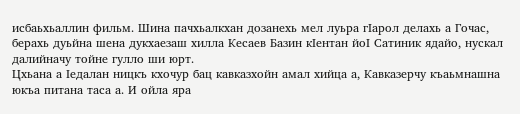исбаьхьаллин фильм. Шина пачхьалкхан дозанехь мел луьра гIарол делахь а Гочас, берахь дуьйна шена дукхаезаш хилла Кесаев Базин кIентан йоI Сатиник ядайо, нускал далийначу тойне гулло ши юрт.
Цхьана а Iедалан ницкъ кхочур бац кавказхойн амал хийца а, Кавказерчу къаьмнашна юкъа питана таса а. И ойла яра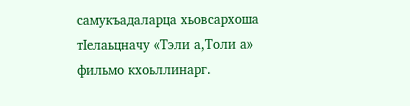самукъадаларца хьовсархоша тIелаьцначу «Тэли а,Толи а» фильмо кхоьллинарг.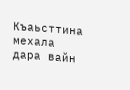Къаьсттина мехала дара вайн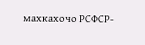махкахочо РСФСР-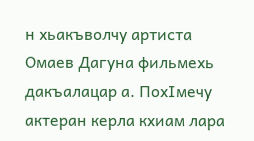н хьакъволчу артиста Омаев Дагуна фильмехь дакъалацар а. ПохIмечу актеран керла кхиам лара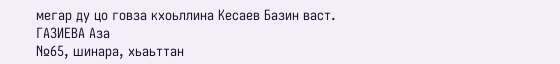мегар ду цо говза кхоьллина Кесаев Базин васт.
ГАЗИЕВА Аза
№65, шинара, хьаьттан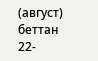(август) беттан 22-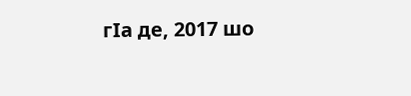гIа де, 2017 шо